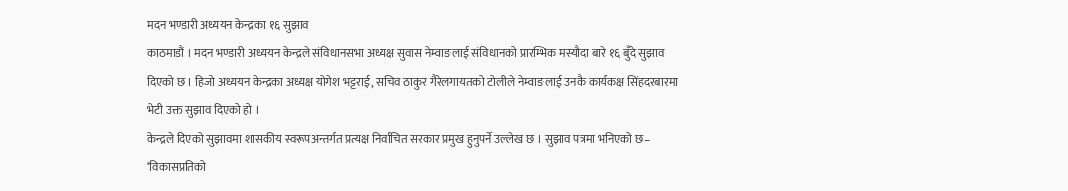मदन भण्डारी अध्ययन केन्द्रका १६ सुझाव
काठमाडौं । मदन भण्डारी अध्ययन केन्द्रले संविधानसभा अध्यक्ष सुवास नेम्वाङलाई संविधानको प्रारम्भिक मस्यौदा बारे १६ बुँदे सुझाव दिएको छ । हिजो अध्ययन केन्द्रका अध्यक्ष योगेश भट्टराई, सचिव ठाकुर गैरेलगायतको टोलीले नेम्वाङलाई उनकै कार्यकक्ष सिंहदरबारमा भेटी उक्त सुझाव दिएको हो ।
केन्द्रले दिएको सुझावमा शासकीय स्वरूपअन्तर्गत प्रत्यक्ष निर्वाचित सरकार प्रमुख हुनुपर्ने उल्लेख छ । सुझाव पत्रमा भनिएको छ– ‘विकासप्रतिको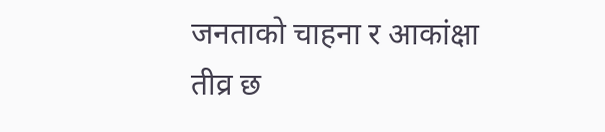जनताको चाहना र आकांक्षा तीव्र छ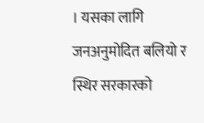। यसका लागि जनअनुमोदित बलियो र स्थिर सरकारको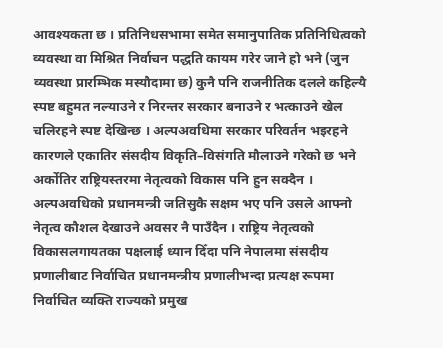आवश्यकता छ । प्रतिनिधसभामा समेत समानुपातिक प्रतिनिधित्वको व्यवस्था वा मिश्रित निर्वाचन पद्धति कायम गरेर जाने हो भने (जुन व्यवस्था प्रारम्भिक मस्यौदामा छ) कुनै पनि राजनीतिक दलले कहिल्यै स्पष्ट बहुमत नल्याउने र निरन्तर सरकार बनाउने र भत्काउने खेल चलिरहने स्पष्ट देखिन्छ । अल्पअवधिमा सरकार परिवर्तन भइरहने कारणले एकातिर संसदीय विकृति–विसंगति मौलाउने गरेको छ भने अर्कोतिर राष्ट्रियस्तरमा नेतृत्वको विकास पनि हुन सक्दैन । अल्पअवधिको प्रधानमन्त्री जतिसुकै सक्षम भए पनि उसले आफ्नो नेतृत्व कौशल देखाउने अवसर नै पाउँदैन । राष्ट्रिय नेतृत्वको विकासलगायतका पक्षलाई ध्यान दिँदा पनि नेपालमा संसदीय प्रणालीबाट निर्वाचित प्रधानमन्त्रीय प्रणालीभन्दा प्रत्यक्ष रूपमा निर्वाचित व्यक्ति राज्यको प्रमुख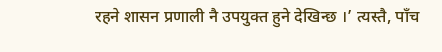रहने शासन प्रणाली नै उपयुक्त हुने देखिन्छ ।’ त्यस्तै, पाँच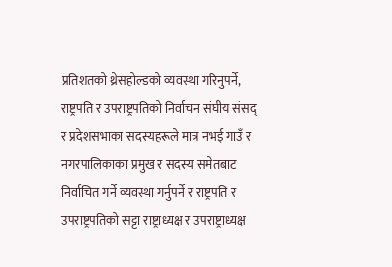प्रतिशतको थ्रेसहोल्डको व्यवस्था गरिनुपर्ने, राष्ट्रपति र उपराष्ट्रपतिको निर्वाचन संघीय संसद् र प्रदेशसभाका सदस्यहरूले मात्र नभई गाउँ र नगरपालिकाका प्रमुख र सदस्य समेतबाट निर्वाचित गर्ने व्यवस्था गर्नुपर्ने र राष्ट्रपति र उपराष्ट्रपतिको सट्टा राष्ट्राध्यक्ष र उपराष्ट्राध्यक्ष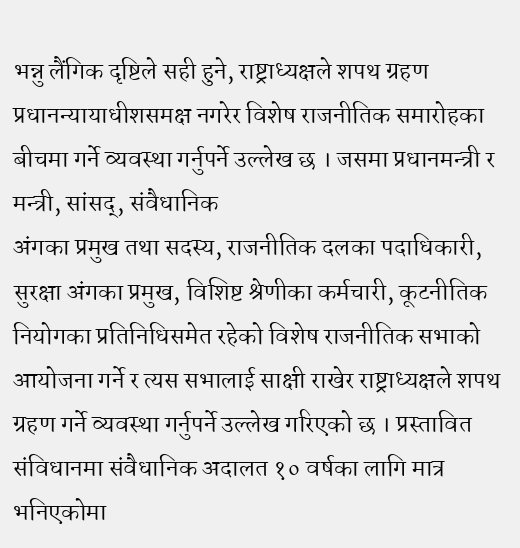भन्नु लैंगिक दृष्टिले सही हुने, राष्ट्राध्यक्षले शपथ ग्रहण प्रधानन्यायाधीशसमक्ष नगरेर विशेष राजनीतिक समारोहका बीचमा गर्ने व्यवस्था गर्नुपर्ने उल्लेख छ । जसमा प्रधानमन्त्री र मन्त्री, सांसद्, संवैधानिक
अंगका प्रमुख तथा सदस्य, राजनीतिक दलका पदाधिकारी, सुरक्षा अंगका प्रमुख, विशिष्ट श्रेणीका कर्मचारी, कूटनीतिक नियोगका प्रतिनिधिसमेत रहेको विशेष राजनीतिक सभाको आयोजना गर्ने र त्यस सभालाई साक्षी राखेर राष्ट्राध्यक्षले शपथ ग्रहण गर्ने व्यवस्था गर्नुपर्ने उल्लेख गरिएको छ । प्रस्तावित संविधानमा संवैधानिक अदालत १० वर्षका लागि मात्र भनिएकोमा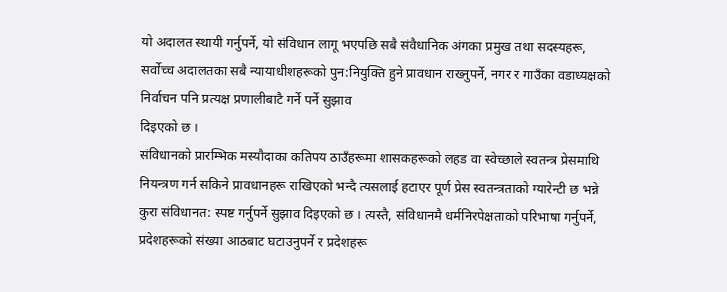यो अदालत स्थायी गर्नुपर्ने, यो संविधान लागू भएपछि सबै संवैधानिक अंगका प्रमुख तथा सदस्यहरू, सर्वोच्च अदालतका सबै न्यायाधीशहरूको पुन:नियुक्ति हुने प्रावधान राख्नुपर्ने, नगर र गाउँका वडाध्यक्षको निर्वाचन पनि प्रत्यक्ष प्रणालीबाटै गर्ने पर्ने सुझाव
दिइएको छ ।
संविधानको प्रारम्भिक मस्यौदाका कतिपय ठाउँहरूमा शासकहरूको लहड वा स्वेच्छाले स्वतन्त्र प्रेसमाथि नियन्त्रण गर्न सकिने प्रावधानहरू राखिएको भन्दै त्यसलाई हटाएर पूर्ण प्रेस स्वतन्त्रताको ग्यारेन्टी छ भन्ने कुरा संविधानत: स्पष्ट गर्नुपर्ने सुझाव दिइएको छ । त्यस्तै, संविधानमै धर्मनिरपेक्षताको परिभाषा गर्नुपर्ने, प्रदेशहरूको संख्या आठबाट घटाउनुपर्ने र प्रदेशहरू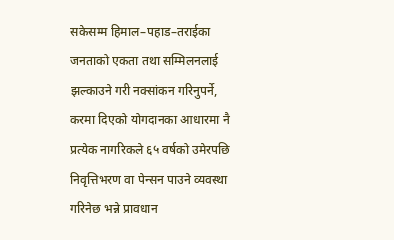सकेसम्म हिमाल–पहाड–तराईका जनताको एकता तथा सम्मिलनलाई झल्काउने गरी नक्सांकन गरिनुपर्ने, करमा दिएको योगदानका आधारमा नै प्रत्येक नागरिकले ६५ वर्षको उमेरपछि निवृत्तिभरण वा पेन्सन पाउने व्यवस्था गरिनेछ भन्ने प्रावधान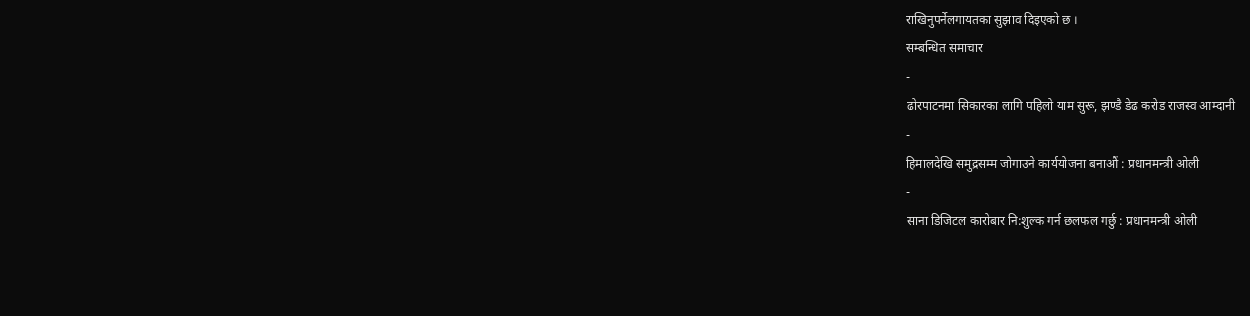राखिनुपर्नेलगायतका सुझाव दिइएको छ ।
सम्बन्धित समाचार
-
ढोरपाटनमा सिकारका लागि पहिलो याम सुरू, झण्डै डेढ करोड राजस्व आम्दानी
-
हिमालदेखि समुद्रसम्म जोगाउने कार्ययोजना बनाऔं : प्रधानमन्त्री ओली
-
साना डिजिटल कारोबार नि:शुल्क गर्न छलफल गर्छु : प्रधानमन्त्री ओली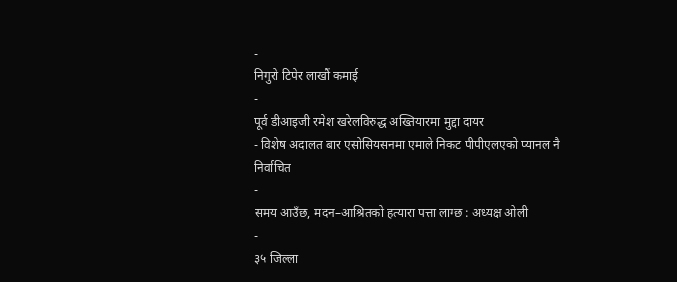-
निगुरो टिपेर लाखौं कमाई
-
पूर्व डीआइजी रमेश खरेलविरुद्ध अख्तियारमा मुद्दा दायर
- विशेष अदालत बार एसोसियसनमा एमाले निकट पीपीएलएको प्यानल नै निर्वाचित
-
समय आउँछ, मदन–आश्रितको हत्यारा पत्ता लाग्छ : अध्यक्ष ओली
-
३५ जिल्ला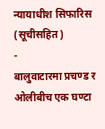न्यायाधीश सिफारिस (सूचीसहित)
-
बालुवाटारमा प्रचण्ड र ओलीबीच एक घण्टा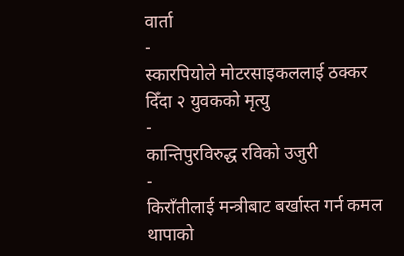वार्ता
-
स्कारपियोले मोटरसाइकललाई ठक्कर दिँदा २ युवकको मृत्यु
-
कान्तिपुरविरुद्ध रविको उजुरी
-
किराँतीलाई मन्त्रीबाट बर्खास्त गर्न कमल थापाको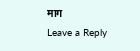माग
Leave a Reply